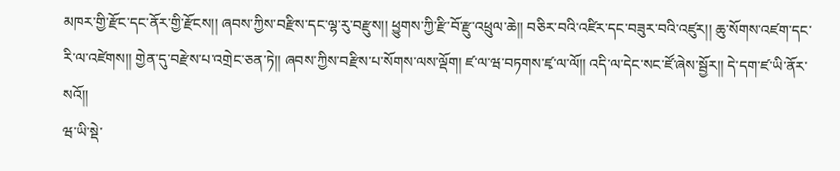མཁར་གྱི་རྫོང་དང་ནོར་གྱི་རྫོངས།། ཞབས་ཀྱིས་བརྫིས་དང་ལྷ་རུ་བརྫུས།། ཕྱུགས་ཀྱི་རྫི་བོ་རྫུ་འཕྲུལ་ཆེ།། བཅིར་བའི་འཛིར་དང་བཟུར་བའི་འཛུར།། ཆུ་སོགས་འཛག་དང་རི་ལ་འཛེགས།། གྱེན་དུ་བརྫེས་པ་འགྲེང་ཅན་ཏེ།། ཞབས་ཀྱིས་བརྫིས་པ་སོགས་ལས་ལྡོག། ཛ་ལ་ཝ་བཏགས་ཛྭ་ལ་ལོ།། འདི་ལ་དེང་སང་ཛོ་ཞེས་སྦྱོར།། དེ་དག་ཛ་ཡི་ནོར་སའོ།།
ཝ་ཡི་སྡེ་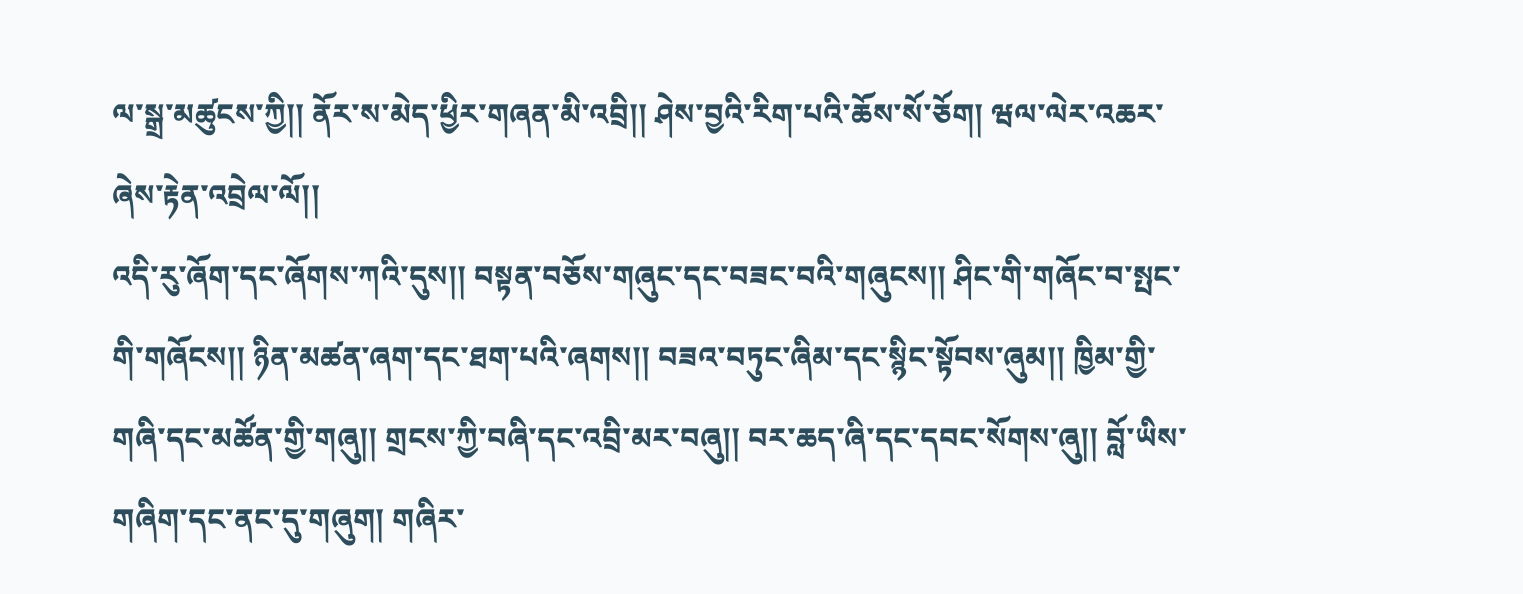ལ་སྒྲ་མཚུངས་ཀྱི།། ནོར་ས་མེད་ཕྱིར་གཞན་མི་འབྲི།། ཤེས་བྱའི་རིག་པའི་ཆོས་སོ་ཅོག། ཝལ་ལེར་འཆར་ཞེས་རྟེན་འབྲེལ་ལོ།།
འདི་རུ་ཞོག་དང་ཞོགས་ཀའི་དུས།། བསྟན་བཅོས་གཞུང་དང་བཟང་བའི་གཞུངས།། ཤིང་གི་གཞོང་བ་སྤང་གི་གཞོངས།། ཉིན་མཚན་ཞག་དང་ཐག་པའི་ཞགས།། བཟའ་བཏུང་ཞིམ་དང་སྙིང་སྟོབས་ཞུམ།། ཁྱིམ་གྱི་གཞི་དང་མཚོན་གྱི་གཞུ།། གྲངས་ཀྱི་བཞི་དང་འབྲི་མར་བཞུ།། བར་ཆད་ཞི་དང་དབང་སོགས་ཞུ།། བློ་ཡིས་གཞིག་དང་ནང་དུ་གཞུག། གཞིར་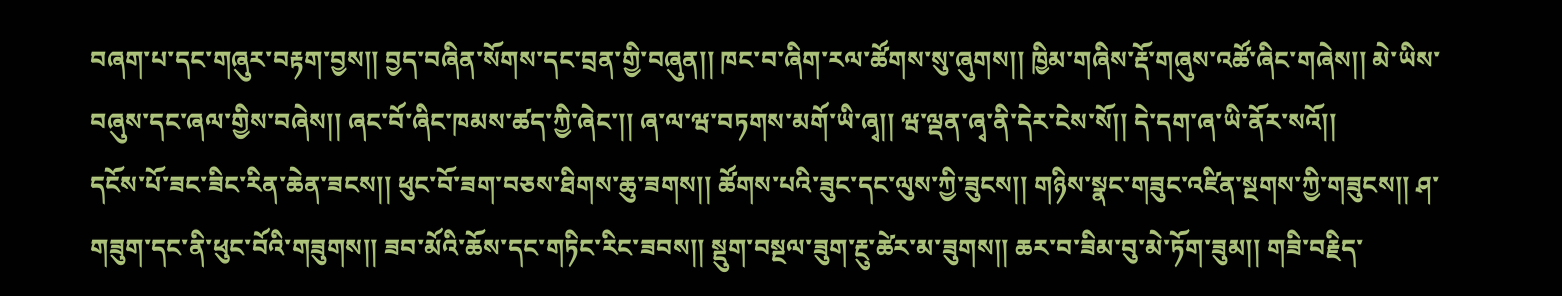བཞག་པ་དང་གཞུར་བརྟག་བྱས།། བྱད་བཞིན་སོགས་དང་བྲན་གྱི་བཞུན།། ཁང་བ་ཞིག་རལ་ཚོགས་སུ་ཞུགས།། ཁྱིམ་གཞིས་རྡོ་གཞུས་འཚོ་ཞིང་གཞེས།། མེ་ཡིས་བཞུས་དང་ཞལ་གྱིས་བཞེས།། ཞང་བོ་ཞིང་ཁམས་ཚད་ཀྱི་ཞེང་།། ཞ་ལ་ཝ་བཏགས་མགོ་ཡི་ཞྭ།། ཝ་ལྡན་ཞྭ་ནི་དེར་ངེས་སོ།། དེ་དག་ཞ་ཡི་ནོར་སའོ།།
དངོས་པོ་ཟང་ཟིང་རིན་ཆེན་ཟངས།། ཕུང་བོ་ཟག་བཅས་ཐིགས་ཆུ་ཟགས།། ཚོགས་པའི་ཟུང་དང་ལུས་ཀྱི་ཟུངས།། གཉིས་སྣང་གཟུང་འཛིན་སྔགས་ཀྱི་གཟུངས།། ཤ་གཟུག་དང་ནི་ཕུང་བོའི་གཟུགས།། ཟབ་མོའི་ཆོས་དང་གཏིང་རིང་ཟབས།། སྡུག་བསྔལ་ཟུག་རྔུ་ཚེར་མ་ཟུགས།། ཆར་བ་ཟིམ་བུ་མེ་ཏོག་ཟུམ།། གཟི་བརྗིད་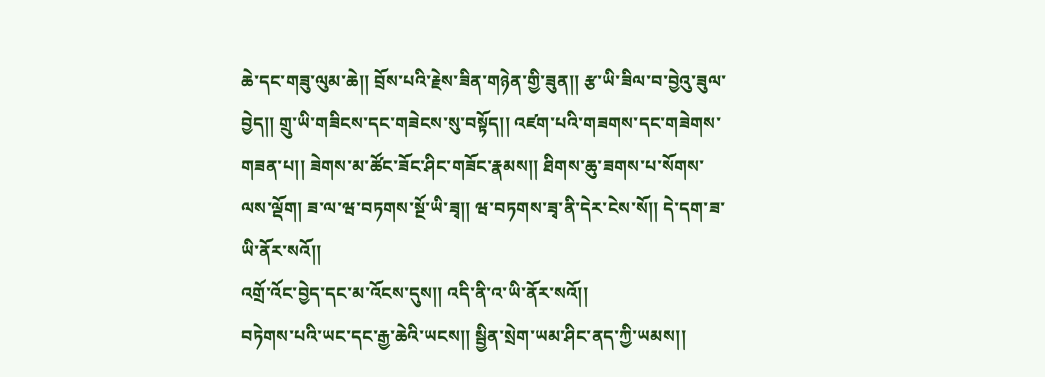ཆེ་དང་གཟུ་ལུམ་ཆེ།། བྲོས་པའི་རྗེས་ཟིན་གཉེན་གྱི་ཟུན།། རྩ་ཡི་ཟིལ་བ་བྱེའུ་ཟུལ་བྱེད།། གྲུ་ཡི་གཟིངས་དང་གཟེངས་སུ་བསྟོད།། འཛག་པའི་གཟགས་དང་གཟེགས་གཟན་པ།། ཟེགས་མ་ཚོང་ཟོང་ཤིང་གཟོང་རྣམས།། ཐིགས་ཆུ་ཟགས་པ་སོགས་ལས་ལྡོག། ཟ་ལ་ཝ་བཏགས་སྔོ་ཡི་ཟྭ།། ཝ་བཏགས་ཟྭ་ནི་དེར་ངེས་སོ།། དེ་དག་ཟ་ཡི་ནོར་སའོ།།
འགྲོ་འོང་བྱེད་དང་མ་འོངས་དུས།། འདི་ནི་འ་ཡི་ནོར་སའོ།།
བཏེགས་པའི་ཡང་དང་རྒྱ་ཆེའི་ཡངས།། སྦྱིན་སྲེག་ཡམ་ཤིང་ནད་ཀྱི་ཡམས།།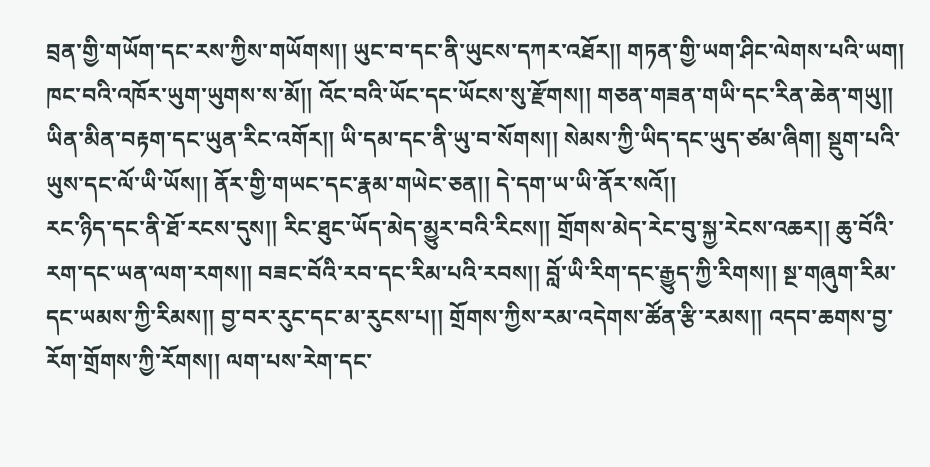བྲན་གྱི་གཡོག་དང་རས་ཀྱིས་གཡོགས།། ཡུང་བ་དང་ནི་ཡུངས་དཀར་འཐོར།། གཏན་གྱི་ཡག་ཤིང་ལེགས་པའི་ཡག། ཁང་བའི་འཁོར་ཡུག་ཡུགས་ས་མོ།། འོང་བའི་ཡོང་དང་ཡོངས་སུ་རྫོགས།། གཅན་གཟན་གཡི་དང་རིན་ཆེན་གཡུ།། ཡིན་མིན་བརྟག་དང་ཡུན་རིང་འགོར།། ཡི་དམ་དང་ནི་ཡུ་བ་སོགས།། སེམས་ཀྱི་ཡིད་དང་ཡུད་ཙམ་ཞིག། སྡུག་པའི་ཡུས་དང་ལོ་ཡི་ཡོས།། ནོར་གྱི་གཡང་དང་རྣམ་གཡེང་ཅན།། དེ་དག་ཡ་ཡི་ནོར་སའོ།།
རང་ཉིད་དང་ནི་ཐོ་རངས་དུས།། རིང་ཐུང་ཡོད་མེད་མྱུར་བའི་རིངས།། གྲོགས་མེད་རེང་བུ་སྐྱ་རེངས་འཆར།། ཆུ་བོའི་རག་དང་ཡན་ལག་རགས།། བཟང་བོའི་རབ་དང་རིམ་པའི་རབས།། བློ་ཡི་རིག་དང་རྒྱུད་ཀྱི་རིགས།། སྔ་གཞུག་རིམ་དང་ཡམས་ཀྱི་རིམས།། བྱ་བར་རུང་དང་མ་རུངས་པ།། གྲོགས་ཀྱིས་རམ་འདེགས་ཚོན་རྩི་རམས།། འདབ་ཆགས་བྱ་རོག་གྲོགས་ཀྱི་རོགས།། ལག་པས་རེག་དང་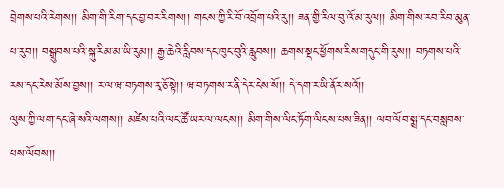བྲེགས་པའི་རེགས།། མིག་གི་རིག་དང་བྱ་བར་རིགས།། གངས་ཀྱི་རི་བོ་འབྲོག་པའི་རུ།། ཟན་གྱི་རིལ་བུ་འོ་མ་རུལ།། མིག་གིས་རབ་རིབ་མུན་པ་རུབ།། བསྒྲུབས་པའི་སྐུ་རིམ་མ་ཡི་རུམ།། རྒྱ་ཆེའི་རླིབས་དང་ཁུང་བུའི་རླུབས།། ཆགས་སྡང་ཕྱོགས་རིས་གདུང་གི་རུས།། བཏགས་པའི་རས་དང་རེས་མོས་བྱས།། ར་ལ་ཝ་བཏགས་རྭ་ཅོ་སྟེ།། ཝ་བཏགས་ར་ནི་དེར་ངེས་སོ།། དེ་དག་ར་ཡི་ནོར་སའོ།།
ལུས་ཀྱི་ལག་དང་ཞེ་སའི་ལགས།། མཛེས་པའི་ལང་ཚོ་ཡར་ལ་ལངས།། མིག་གིས་ལིང་ཏོག་ལིངས་པས་ཟིན།། ལབ་ལོབ་སྨྲ་དང་བསླབས་པས་ལོབས།།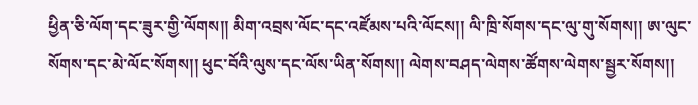ཕྱིན་ཅི་ལོག་དང་ཟུར་གྱི་ལོགས།། མིག་འབྲས་ལོང་དང་འཛོམས་པའི་ལོངས།། ལི་ཁྲི་སོགས་དང་ལུ་གུ་སོགས།། ཨ་ལུང་སོགས་དང་མེ་ལོང་སོགས།། ཕུང་བོའི་ལུས་དང་ལོས་ཡིན་སོགས།། ལེགས་བཤད་ལེགས་ཚོགས་ལེགས་སྦྱར་སོགས།།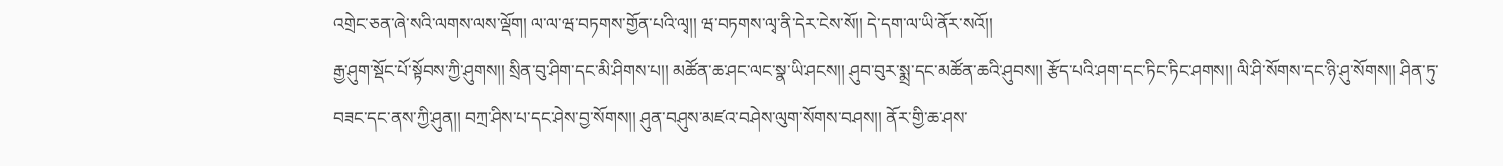འགྲེང་ཅན་ཞེ་སའི་ལགས་ལས་ལྡོག། ལ་ལ་ཝ་བཏགས་གྱོན་པའི་ལྭ།། ཝ་བཏགས་ལྭ་ནི་དེར་ངེས་སོ།། དེ་དག་ལ་ཡི་ནོར་སའོ།།
རྒྱ་ཤུག་སྡོང་པོ་སྟོབས་ཀྱི་ཤུགས།། སྲིན་བུ་ཤིག་དང་མི་ཤིགས་པ།། མཚོན་ཆ་ཤང་ལང་སྣ་ཡི་ཤངས།། ཤུབ་བུར་སྨྲ་དང་མཚོན་ཆའི་ཤུབས།། རྩོད་པའི་ཤག་དང་ཏིང་ཏིང་ཤགས།། ལི་ཤི་སོགས་དང་ཉི་ཤུ་སོགས།། ཤིན་ཏུ་བཟང་དང་ནས་ཀྱི་ཤུན།། བཀྲ་ཤིས་པ་དང་ཤེས་བྱ་སོགས།། ཤུན་བཤུས་མཛའ་བཤེས་ལུག་སོགས་བཤས།། ནོར་གྱི་ཆ་ཤས་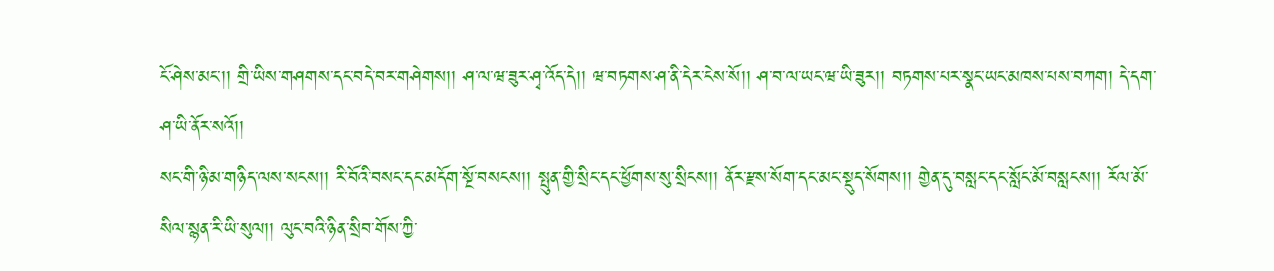ངོ་ཤེས་མང་།། གྲི་ཡིས་གཤགས་དང་བདེ་བར་གཤེགས།། ཤ་ལ་ཝ་ཟུར་ཤྭ་འོད་དེ།། ཝ་བཏགས་ཤ་ནི་དེར་ངེས་སོ།། ཤ་བ་ལ་ཡང་ཝ་ཡི་ཟུར།། བཏགས་པར་སྣང་ཡང་མཁས་པས་བཀག། དེ་དག་ཤ་ཡི་ནོར་སའོ།།
སང་གི་ཉི་མ་གཉིད་ལས་སངས།། རི་བོའི་བསང་དང་མདོག་སྔོ་བསངས།། སྤུན་གྱི་སྲིང་དང་ཕྱོགས་སུ་སྲིངས།། ནོར་རྫས་སོག་དང་མང་སྡུད་སོགས།། གྱེན་དུ་བསླང་དང་སློང་མོ་བསླངས།། རོལ་མོ་སིལ་སྙན་རི་ཡི་སུལ།། ལུང་བའི་ཉིན་སྲིབ་གོས་ཀྱི་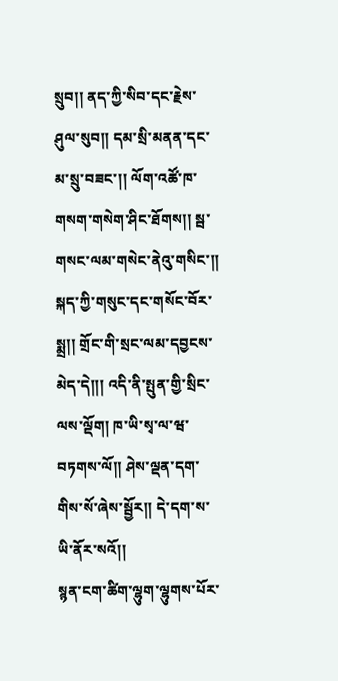སྲུབ།། ནད་ཀྱི་སིབ་དང་རྗེས་ཤུལ་སུབ།། དམ་སྲི་མནན་དང་མ་སྲུ་བཟང་།། ལོག་འཚོ་ཁ་གསག་གསེག་ཤིང་ཐོགས།། སྦ་གསང་ལམ་གསེང་ནེའུ་གསིང་།། སྐད་ཀྱི་གསུང་དང་གསོང་བོར་སྨྲ།། གྲོང་གི་སྲང་ལམ་དབྱངས་མེད་དེ།།། འདི་ནི་སྤུན་གྱི་སྲིང་ལས་ལྡོག། ཁ་ཡི་སྭ་ལ་ཝ་བཏགས་ལོ།། ཤེས་ལྡན་དག་གིས་སོ་ཞེས་སྦྱོར།། དེ་དག་ས་ཡི་ནོར་སའོ།།
སྙན་ངག་ཚིག་ལྷུག་ལྷུགས་པོར་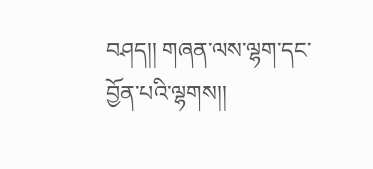བཤད།། གཞན་ལས་ལྷག་དང་བྱོན་པའི་ལྷགས།།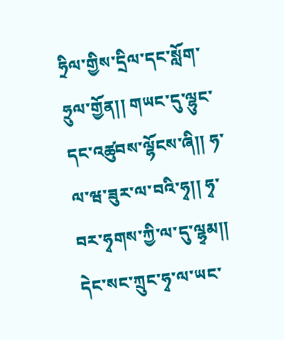ཧྲིལ་གྱིས་དྲིལ་དང་སློག་ཧྲུལ་གྱོན།། གཡང་དུ་ལྷུང་དང་འཚུབས་ལྷོངས་ཞི།། ཧ་ལ་ཝ་ཟུར་ལ་བའི་ཧྭ།། ཧྭ་བར་ཧྭགས་ཀྱི་ལ་དུ་ལྷྭམ།། དེང་སང་ཀྲུང་ཧྭ་ལ་ཡང་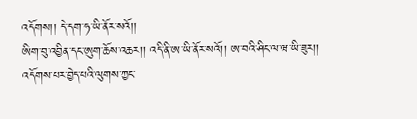འདོགས།། དེ་དག་ཧ་ཡི་ནོར་སའོ།།
ཨིག་བུ་འབྱིན་དང་ཨུག་ཆོས་འཆར།། འདི་ནི་ཨ་ཡི་ནོར་སའོ།། ཨ་བའི་ཤིང་ལ་ཝ་ཡི་ཟུར།། འདོགས་པར་བྱེད་པའི་ལུགས་ཀྱང་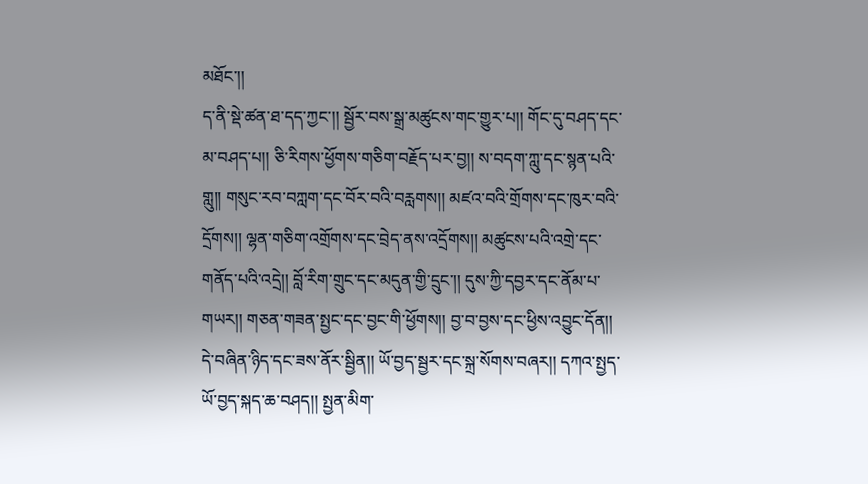མཐོང་།།
ད་ནི་སྡེ་ཚན་ཐ་དད་ཀྱང་།། སྦྱོར་བས་སྒྲ་མཚུངས་གང་གྱུར་པ།། གོང་དུ་བཤད་དང་མ་བཤད་པ།། ཅི་རིགས་ཕྱོགས་གཅིག་བརྗོད་པར་བྱ།། ས་བདག་ཀླུ་དང་སྙན་པའི་གླུ།། གསུང་རབ་བཀླག་དང་བོར་བའི་བརླགས།། མཛའ་བའི་གྲོགས་དང་ཁུར་བའི་དྲོགས།། ལྷན་གཅིག་འགྲོགས་དང་བྲེད་ནས་འདྲོགས།། མཚུངས་པའི་འགྲེ་དང་གནོད་པའི་འདྲེ།། བློ་རིག་གྲུང་དང་མདུན་གྱི་དྲུང་།། དུས་ཀྱི་དབྱར་དང་ནོམ་པ་གཡར།། གཅན་གཟན་སྤྱང་དང་བྱང་གི་ཕྱོགས།། བྱ་བ་བྱས་དང་ཕྱིས་འབྱུང་དོན།། དེ་བཞིན་ཉིད་དང་ཟས་ནོར་སྦྱིན།། ཡོ་བྱད་སྦྱར་དང་སྐྲ་སོགས་བཞར།། དཀའ་སྤྱད་ཡོ་བྱད་སྐད་ཆ་བཤད།། སྤྱན་མིག་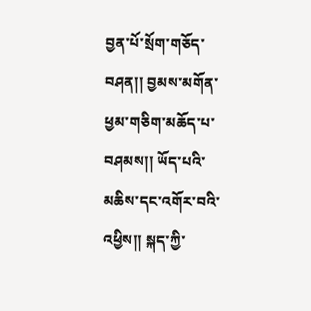བྱན་པོ་སྲོག་གཅོད་བཤན།། བྱམས་མགོན་ཕྱམ་གཅིག་མཆོད་པ་བཤམས།། ཡོད་པའི་མཆིས་དང་འགོར་བའི་འཕྱིས།། སྐད་ཀྱི་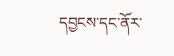དབྱངས་དང་ནོར་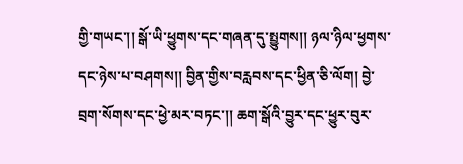གྱི་གཡང་།། སྒོ་ཡི་ཕྱུགས་དང་གཞན་དུ་སྤྱུགས།། ཉལ་ཉིལ་ཕྱགས་དང་ཉེས་པ་བཤགས།། བྱིན་གྱིས་བརླབས་དང་ཕྱིན་ཅི་ལོག། བྱེ་བྲག་སོགས་དང་ཕྱེ་མར་བཏང་།། ཆག་སྒོའི་བྱུར་དང་ཕྱུར་བུར་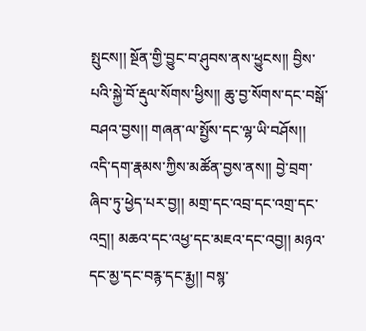སྤུངས།། སྔོན་གྱི་བྱུང་བ་ཤུབས་ནས་ཕྱུངས།། བྱིས་པའི་སྐྱེ་བོ་རྡུལ་སོགས་ཕྱིས།། ཆུ་བྱ་སོགས་དང་བསྒོ་བཤའ་བྱས།། གཞན་ལ་སྤྱོས་དང་ལྷ་ཡི་བཤོས།། འདི་དག་རྣམས་ཀྱིས་མཚོན་བྱས་ནས།། བྱེ་བྲག་ཞིབ་ཏུ་ཕྱེད་པར་བྱ།། མགྲ་དང་འབྲ་དང་འགྲ་དང་འདྲ།། མཆའ་དང་འཕྱ་དང་མཇའ་དང་འབྱ།། མཉའ་དང་མྱ་དང་བརྙ་དང་རྨྱ།། བསྙ་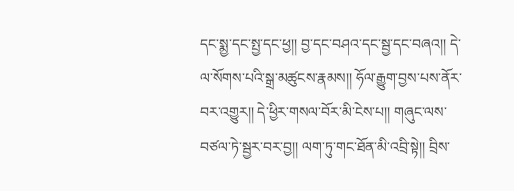དང་སྨྱ་དང་སྤྱ་དང་ཕྱ།། བྱ་དང་བཤའ་དང་སྦྱ་དང་བཞའ།། དེ་ལ་སོགས་པའི་སྒྲ་མཚུངས་རྣམས།། ཧོལ་རྒྱུག་བྱས་པས་ནོར་བར་འགྱུར།། དེ་ཕྱིར་གསལ་བོར་མི་ངེས་པ།། གཞུང་ལས་བཙལ་ཏེ་སྦྱར་བར་བྱ།། ལག་ཏུ་གང་ཐོན་མི་འབྲི་སྟེ།། བྲིས་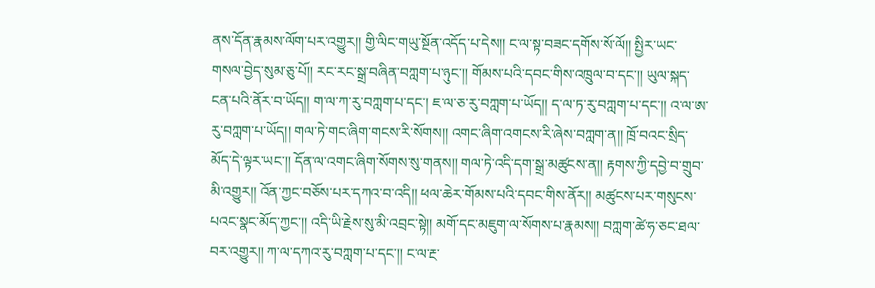ནས་དོན་རྣམས་ལོག་པར་འགྱུར།། གྱི་ལིང་གཡུ་སྔོན་འདོད་པ་དེས།། ང་ལ་སྟ་བཟང་དགོས་སོ་ལོ།། སྤྱིར་ཡང་གསལ་བྱེད་སུམ་ཅུ་པོ།། རང་རང་སྒྲ་བཞིན་བཀླག་པ་ཉུང་།། གོམས་པའི་དབང་གིས་འཁྲུལ་བ་དང་།། ཡུལ་སྐད་ངན་པའི་ནོར་བ་ཡོད།། ག་ལ་ཀ་རུ་བཀླག་པ་དང་། ཇ་ལ་ཅ་རུ་བཀླག་པ་ཡོད།། ད་ལ་ཏ་རུ་བཀླག་པ་དང་།། འ་ལ་ཨ་རུ་བཀླག་པ་ཡོད།། གལ་ཏེ་གང་ཞིག་གངས་རི་སོགས།། འགང་ཞིག་འགངས་རི་ཞེས་བཀླག་ན།། ཁྲོ་བའང་སྲིད་མོད་དེ་ལྟར་ཡང་།། དོན་ལ་འགང་ཞིག་སོགས་སུ་གནས།། གལ་ཏེ་འདི་དག་སྒྲ་མཚུངས་ན།། རྟགས་ཀྱི་དབྱེ་བ་གྲུབ་མི་འགྱུར།། འོན་ཀྱང་བཅོས་པར་དཀའ་བ་འདི།། ཕལ་ཆེར་གོམས་པའི་དབང་གིས་ནོར།། མཚུངས་པར་གསུངས་པའང་སྣང་མོད་ཀྱང་།། འདི་ཡི་རྗེས་སུ་མི་འབྲང་སྟེ།། མགོ་དང་མཇུག་ལ་སོགས་པ་རྣམས།། བཀླག་ཚེ་ཧ་ཅང་ཐལ་བར་འགྱུར།། ཀ་ལ་དཀའ་རུ་བཀླག་པ་དང་།། ང་ལ་རྔ་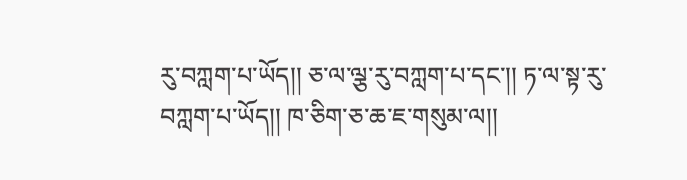རུ་བཀླག་པ་ཡོད།། ཅ་ལ་ལྕ་རུ་བཀླག་པ་དང་།། ཏ་ལ་སྟ་རུ་བཀླག་པ་ཡོད།། ཁ་ཅིག་ཅ་ཆ་ཇ་གསུམ་ལ།།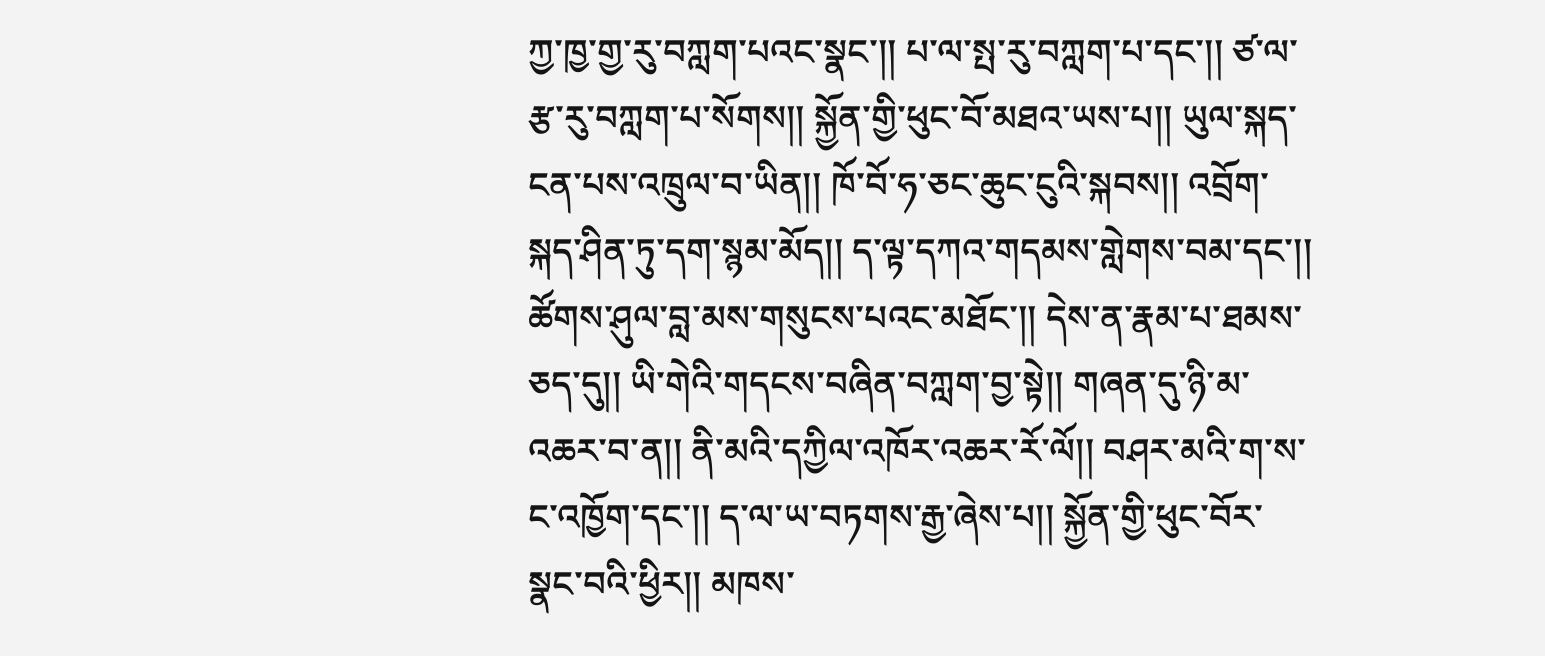ཀྱ་ཁྱ་གྱ་རུ་བཀླག་པའང་སྣང་།། པ་ལ་སྤ་རུ་བཀླག་པ་དང་།། ཙ་ལ་རྩ་རུ་བཀླག་པ་སོགས།། སྐྱོན་གྱི་ཕུང་བོ་མཐའ་ཡས་པ།། ཡུལ་སྐད་ངན་པས་འཁྲུལ་བ་ཡིན།། ཁོ་བོ་ཧ་ཅང་ཆུང་ངུའི་སྐབས།། འབྲོག་སྐད་ཤིན་ཏུ་དག་སྙམ་མོད།། ད་ལྟ་དཀའ་གདམས་གླེགས་བམ་དང་།། ཚོགས་ཤུལ་བླ་མས་གསུངས་པའང་མཐོང་།། དེས་ན་རྣམ་པ་ཐམས་ཅད་དུ།། ཡི་གེའི་གདངས་བཞིན་བཀླག་བྱ་སྟེ།། གཞན་དུ་ཉི་མ་འཆར་བ་ན།། ནི་མའི་དཀྱིལ་འཁོར་འཆར་རོ་ལོ།། བཤར་མའི་ག་ས་ང་འཁྱོག་དང་།། ད་ལ་ཡ་བཏགས་རྒྱ་ཞེས་པ།། སྐྱོན་གྱི་ཕུང་བོར་སྣང་བའི་ཕྱིར།། མཁས་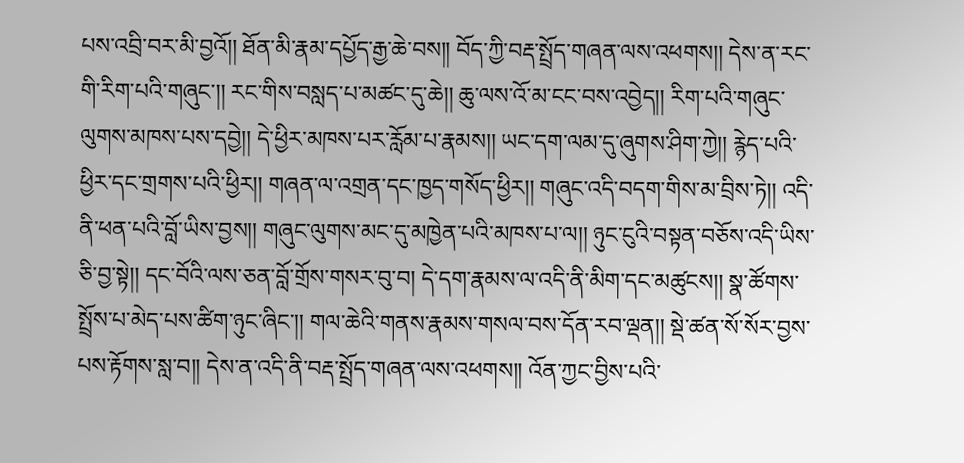པས་འབྲི་བར་མི་བྱའོ།། ཐོན་མི་རྣམ་དཔྱོད་རྒྱ་ཆེ་བས།། བོད་ཀྱི་བརྡ་སྤྲོད་གཞན་ལས་འཕགས།། དེས་ན་རང་གི་རིག་པའི་གཞུང་།། རང་གིས་བསླད་པ་མཚང་དུ་ཆེ།། ཆུ་ལས་འོ་མ་ངང་བས་འབྱེད།། རིག་པའི་གཞུང་ལུགས་མཁས་པས་དབྱེ།། དེ་ཕྱིར་མཁས་པར་རློམ་པ་རྣམས།། ཡང་དག་ལམ་དུ་ཞུགས་ཤིག་ཀྱེ།། རྙེད་པའི་ཕྱིར་དང་གྲགས་པའི་ཕྱིར།། གཞན་ལ་འགྲན་དང་ཁྱད་གསོད་ཕྱིར།། གཞུང་འདི་བདག་གིས་མ་བྲིས་ཏེ།། འདི་ནི་ཕན་པའི་བློ་ཡིས་བྱས།། གཞུང་ལུགས་མང་དུ་མཁྱེན་པའི་མཁས་པ་ལ།། ཉུང་ངུའི་བསྟན་བཅོས་འདི་ཡིས་ཅི་བྱ་སྟེ།། དང་བོའི་ལས་ཅན་བློ་གྲོས་གསར་བུ་བ། དེ་དག་རྣམས་ལ་འདི་ནི་མིག་དང་མཚུངས།། སྣ་ཚོགས་སྤྲོས་པ་མེད་པས་ཚིག་ཉུང་ཞིང་།། གལ་ཆེའི་གནས་རྣམས་གསལ་བས་དོན་རབ་ལྡན།། སྡེ་ཚན་སོ་སོར་བྱས་པས་རྟོགས་སླ་བ།། དེས་ན་འདི་ནི་བརྡ་སྤྲོད་གཞན་ལས་འཕགས།། འོན་ཀྱང་བྱིས་པའི་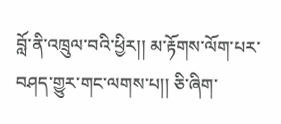བློ་ནི་འཁྲུལ་བའི་ཕྱིར།། མ་རྟོགས་ལོག་པར་བཤད་གྱུར་གང་ལགས་པ།། ཅི་ཞིག་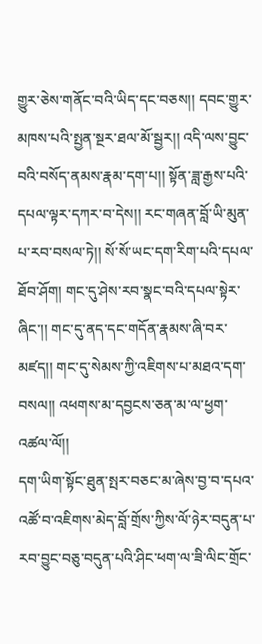གྱུར་ཅེས་གནོང་བའི་ཡིད་དང་བཅས།། དབང་གྱུར་མཁས་པའི་སྤྱན་སྔར་ཐལ་མོ་སྦྱར།། འདི་ལས་བྱུང་བའི་བསོད་ནམས་རྣམ་དག་པ།། སྟོན་ཟླ་རྒྱས་པའི་དཔལ་ལྟར་དཀར་བ་དེས།། རང་གཞན་བློ་ཡི་མུན་པ་རབ་བསལ་ཏེ།། སོ་སོ་ཡང་དག་རིག་པའི་དཔལ་ཐོབ་ཤོག། གང་དུ་ཤེས་རབ་སྣང་བའི་དཔལ་སྟེར་ཞིང་།། གང་དུ་ནད་དང་གདོན་རྣམས་ཞི་བར་མཛད།། གང་དུ་སེམས་ཀྱི་འཇིགས་པ་མཐའ་དག་བསལ།། འཕགས་མ་དབྱངས་ཅན་མ་ལ་ཕྱག་འཚལ་ལོ།།
དག་ཡིག་སྟོང་ཐུན་སྤར་བཅང་མ་ཞེས་བྱ་བ་དཔའ་འཚོ་བ་འཇིགས་མེད་བློ་གྲོས་ཀྱིས་ལོ་ཉེར་བདུན་པ་རབ་བྱུང་བཅུ་བདུན་པའི་ཤིང་ཕག་ལ་ཟི་ལིང་གྲོང་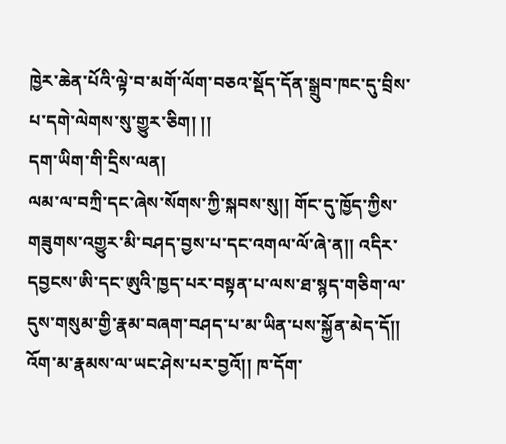ཁྱེར་ཆེན་པོའི་ལྟེ་བ་མགོ་ལོག་བཅའ་སྡོད་དོན་སྒྲུབ་ཁང་དུ་བྲིས་པ་དགེ་ལེགས་སུ་གྱུར་ཅིག། །།
དག་ཡིག་གི་དྲིས་ལན།
ལམ་ལ་བཀྲི་དང་ཞེས་སོགས་ཀྱི་སྐབས་སུ།། གོང་དུ་ཁྱོད་ཀྱིས་གཟུགས་འགྱུར་མི་བཤད་བྱས་པ་དང་འགལ་ལོ་ཞེ་ན།། འདིར་དབྱངས་ཨི་དང་ཨུའི་ཁྱད་པར་བསྟན་པ་ལས་ཐ་སྙད་གཅིག་ལ་དུས་གསུམ་གྱི་རྣམ་བཞག་བཤད་པ་མ་ཡིན་པས་སྐྱོན་མེད་དོ།། འོག་མ་རྣམས་ལ་ཡང་ཤེས་པར་བྱའོ།། ཁ་དོག་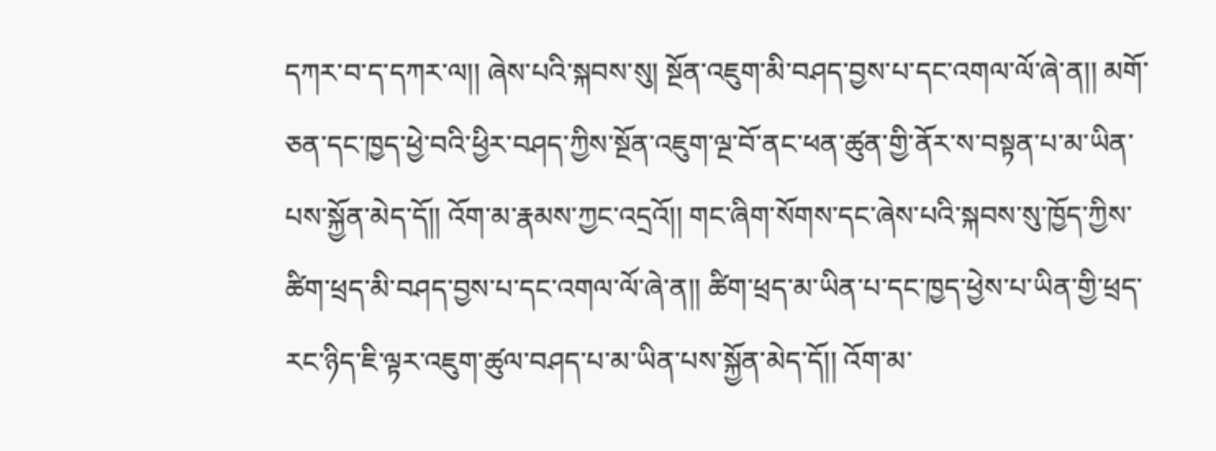དཀར་བ་ད་དཀར་ལ།། ཞེས་པའི་སྐབས་སུ། སྔོན་འཇུག་མི་བཤད་བྱས་པ་དང་འགལ་ལོ་ཞེ་ན།། མགོ་ཅན་དང་ཁྱད་ཕྱེ་བའི་ཕྱིར་བཤད་ཀྱིས་སྔོན་འཇུག་ལྔ་བོ་ནང་ཕན་ཚུན་གྱི་ནོར་ས་བསྟན་པ་མ་ཡིན་པས་སྐྱོན་མེད་དོ།། འོག་མ་རྣམས་ཀྱང་འདྲའོ།། གང་ཞིག་སོགས་དང་ཞེས་པའི་སྐབས་སུ་ཁྱོད་ཀྱིས་ཚིག་ཕྲད་མི་བཤད་བྱས་པ་དང་འགལ་ལོ་ཞེ་ན།། ཚིག་ཕྲད་མ་ཡིན་པ་དང་ཁྱད་ཕྱེས་པ་ཡིན་གྱི་ཕྲད་རང་ཉིད་ཇི་ལྟར་འཇུག་ཚུལ་བཤད་པ་མ་ཡིན་པས་སྐྱོན་མེད་དོ།། འོག་མ་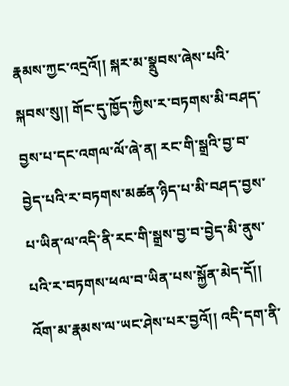རྣམས་ཀྱང་འདྲའོ།། སྐར་མ་སྣྲུབས་ཞེས་པའི་སྐབས་སུ།། གོང་དུ་ཁྱོད་ཀྱིས་ར་བཏགས་མི་བཤད་བྱས་པ་དང་འགལ་ལོ་ཞེ་ན། རང་གི་སྒྲའི་བྱ་བ་བྱེད་པའི་ར་བཏགས་མཚན་ཉིད་པ་མི་བཤད་བྱས་པ་ཡིན་ལ་འདི་ནི་རང་གི་སྒྲས་བྱ་བ་བྱེད་མི་ནུས་པའི་ར་བཏགས་ཕལ་བ་ཡིན་པས་སྐྱོན་མེད་དོ།། འོག་མ་རྣམས་ལ་ཡང་ཤེས་པར་བྱའོ།། འདི་དག་ནི་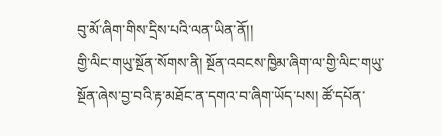བུ་མོ་ཞིག་གིས་དྲིས་པའི་ལན་ཡིན་ནོ།།
གྱི་ལིང་གཡུ་སྔོན་སོགས་ནི། སྔོན་འབངས་ཁྱིམ་ཞིག་ལ་གྱི་ལིང་གཡུ་སྔོན་ཞེས་བྱ་བའི་རྟ་མཐོང་ན་དགའ་བ་ཞིག་ཡོད་པས། ཚོ་དཔོན་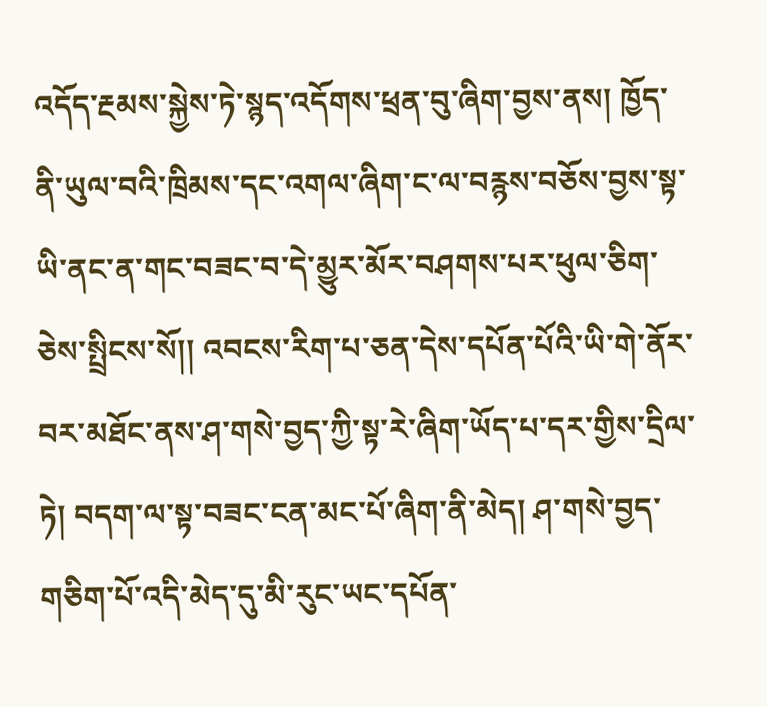འདོད་རྔམས་སྐྱེས་ཏེ་སྙད་འདོགས་ཕྲན་བུ་ཞིག་བྱས་ནས། ཁྱོད་ནི་ཡུལ་བའི་ཁྲིམས་དང་འགལ་ཞིག་ང་ལ་བརྙས་བཅོས་བྱས་སྟ་ཡི་ནང་ན་གང་བཟང་བ་དེ་མྱུར་མོར་བཤགས་པར་ཕུལ་ཅིག་ཅེས་སྤྲིངས་སོ།། འབངས་རིག་པ་ཅན་དེས་དཔོན་པོའི་ཡི་གེ་ནོར་བར་མཐོང་ནས་ཤ་གསེ་བྱད་ཀྱི་སྟ་རེ་ཞིག་ཡོད་པ་དར་གྱིས་དྲིལ་ཏེ། བདག་ལ་སྟ་བཟང་ངན་མང་པོ་ཞིག་ནི་མེད། ཤ་གསེ་བྱད་གཅིག་པོ་འདི་མེད་དུ་མི་རུང་ཡང་དཔོན་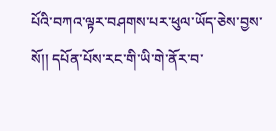པོའི་བཀའ་ལྟར་བཤགས་པར་ཕུལ་ཡོད་ཅེས་བྱས་སོ།། དཔོན་པོས་རང་གི་ཡི་གེ་ནོར་བ་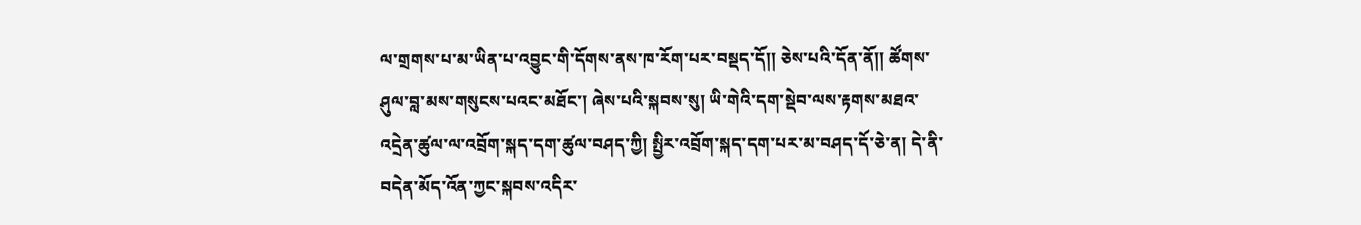ལ་གྲགས་པ་མ་ཡིན་པ་འབྱུང་གི་དོགས་ནས་ཁ་རོག་པར་བསྡད་དོ།། ཅེས་པའི་དོན་ནོ།། ཚོགས་ཤུལ་བླ་མས་གསུངས་པའང་མཐོང་། ཞེས་པའི་སྐབས་སུ། ཡི་གེའི་དག་སྡེབ་ལས་རྟགས་མཐའ་འདྲེན་ཚུལ་ལ་འབྲོག་སྐད་དག་ཚུལ་བཤད་ཀྱི། སྤྱིར་འབྲོག་སྐད་དག་པར་མ་བཤད་དོ་ཅེ་ན། དེ་ནི་བདེན་མོད་འོན་ཀྱང་སྐབས་འདིར་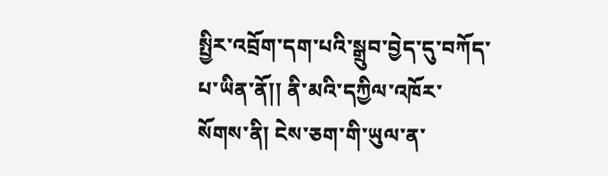སྤྱིར་འབྲོག་དག་པའི་སྒྲུབ་བྱེད་དུ་བཀོད་པ་ཡིན་ནོ།། ནི་མའི་དཀྱིལ་འཁོར་སོགས་ནི། ངེས་ཅག་གི་ཡུལ་ན་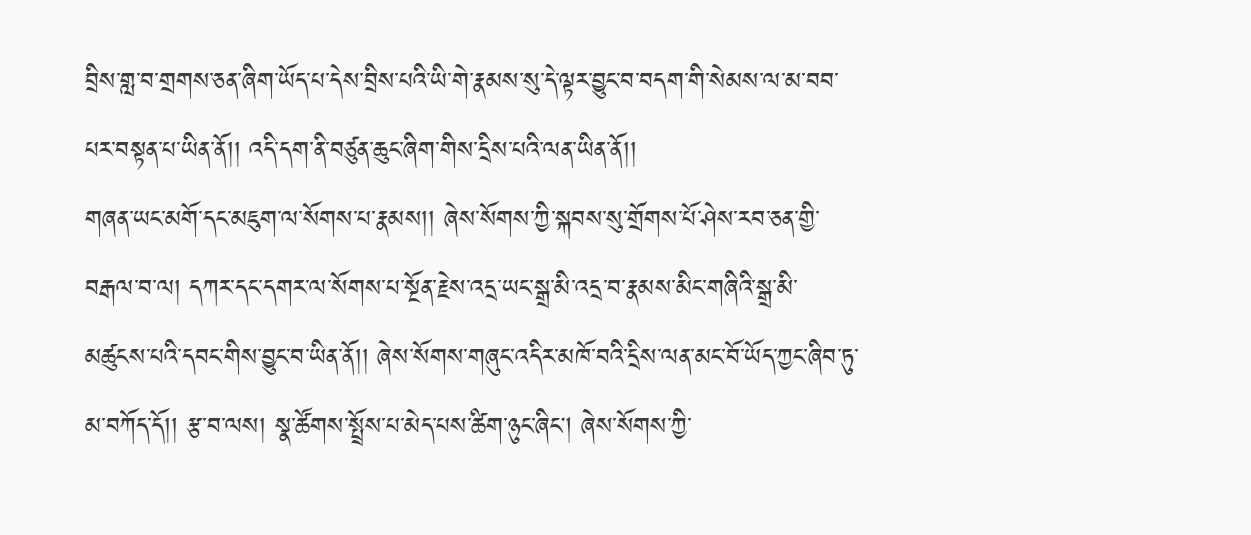བྲིས་གླ་བ་གྲགས་ཅན་ཞིག་ཡོད་པ་དེས་བྲིས་པའི་ཡི་གེ་རྣམས་སུ་དེ་ལྟར་བྱུང་བ་བདག་གི་སེམས་ལ་མ་བབ་པར་བསྟན་པ་ཡིན་ནོ།། འདི་དག་ནི་བཙུན་ཆུང་ཞིག་གིས་དྲིས་པའི་ལན་ཡིན་ནོ།།
གཞན་ཡང་མགོ་དང་མཇུག་ལ་སོགས་པ་རྣམས།། ཞེས་སོགས་ཀྱི་སྐབས་སུ་གྲོགས་པོ་ཤེས་རབ་ཅན་གྱི་བརྒལ་བ་ལ། དཀར་དང་དགར་ལ་སོགས་པ་སྔོན་རྗེས་འདྲ་ཡང་སྒྲ་མི་འདྲ་བ་རྣམས་མིང་གཞིའི་སྒྲ་མི་མཚུངས་པའི་དབང་གིས་བྱུང་བ་ཡིན་ནོ།། ཞེས་སོགས་གཞུང་འདིར་མཁོ་བའི་དྲིས་ལན་མང་བོ་ཡོད་ཀྱང་ཞིབ་ཏུ་མ་བཀོད་དོ།། རྩ་བ་ལས། སྣ་ཚོགས་སྤྲོས་པ་མེད་པས་ཚིག་ཉུང་ཞིང། ཞེས་སོགས་ཀྱི་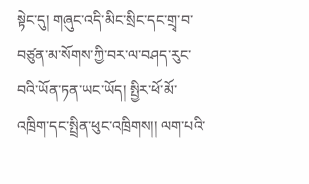སྟེང་དུ། གཞུང་འདི་མིང་སྲིང་དང་གྲྭ་བ་བཙུན་མ་སོགས་ཀྱི་བར་ལ་བཤད་རུང་བའི་ཡོན་ཏན་ཡང་ཡོད། སྤྱིར་ཕོ་མོ་འཁྲིག་དང་སྤྲིན་ཕུང་འཁྲིགས།། ལག་པའི་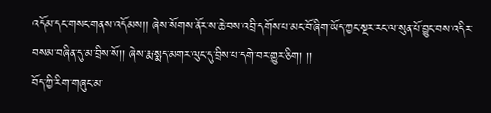འདོམ་དང་གསང་གནས་འདོམས།། ཞེས་སོགས་ནོར་ས་ཆེ་བས་འབྲི་དགོས་པ་མང་བོ་ཞིག་ཡོད་ཀྱང་སྔར་རང་ལ་སུན་པོ་བྱུང་བས་འདིར་བསམ་བཞིན་དུ་མ་བྲིས་སོ།། ཞེས་རྨ་སྨད་མགར་ལུང་དུ་བྲིས་པ་དགེ་བར་གྱུར་ཅིག། །།
བོད་ཀྱི་རིག་གཞུང་མ་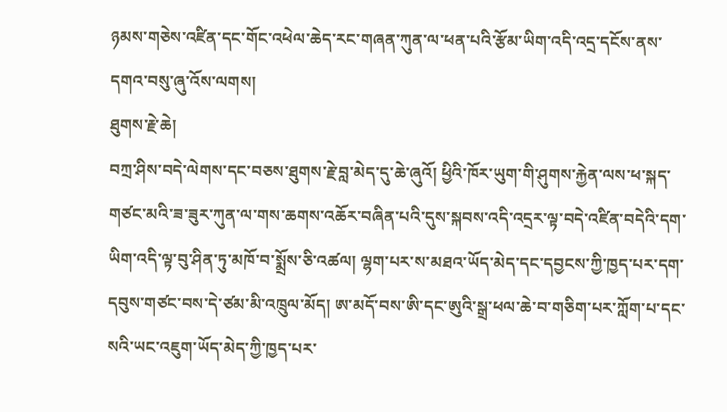ཉམས་གཅེས་འཛིན་དང་གོང་འཕེལ་ཆེད་རང་གཞན་ཀུན་ལ་ཕན་པའི་རྩོམ་ཡིག་འདི་འདྲ་དངོས་ནས་དགའ་བསུ་ཞུ་འོས་ལགས།
ཐུགས་རྗེ་ཆེ།
བཀྲ་ཤིས་བདེ་ལེགས་དང་བཅས་ཐུགས་རྗེ་བླ་མེད་དུ་ཆེ་ཞུའོ། ཕྱིའི་ཁོར་ཡུག་གི་ཤུགས་རྐྱེན་ལས་ཕ་སྐད་གཙང་མའི་ཟ་ཟུར་ཀུན་ལ་གས་ཆགས་འཆོར་བཞིན་པའི་དུས་སྐབས་འདི་འདྲར་ལྟ་བདེ་འཛིན་བདེའི་དག་ཡིག་འདི་ལྟ་བུ་ཤིན་ཏུ་མཁོ་བ་སྨྲོས་ཅི་འཚལ། ལྷག་པར་ས་མཐའ་ཡོད་མེད་དང་དབྱངས་ཀྱི་ཁྱད་པར་དག་དབུས་གཙང་བས་དེ་ཙམ་མི་འཁྲུལ་མོད། ཨ་མདོ་བས་ཨི་དང་ཨུའི་སྒྲ་ཕལ་ཆེ་བ་གཅིག་པར་ཀློག་པ་དང་སའི་ཡང་འཇུག་ཡོད་མེད་ཀྱི་ཁྱད་པར་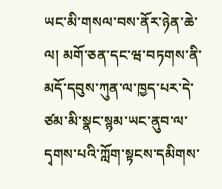ཡང་མི་གསལ་བས་ནོར་ཉེན་ཆེ་ལ། མགོ་ཅན་དང་ཝ་བཏགས་ནི་མདོ་དབུས་ཀུན་ལ་ཁྱད་པར་དེ་ཙམ་མི་སྣང་སྙམ་ཡང་ནུབ་ལ་དྭགས་པའི་ཀློག་སྟངས་དམིགས་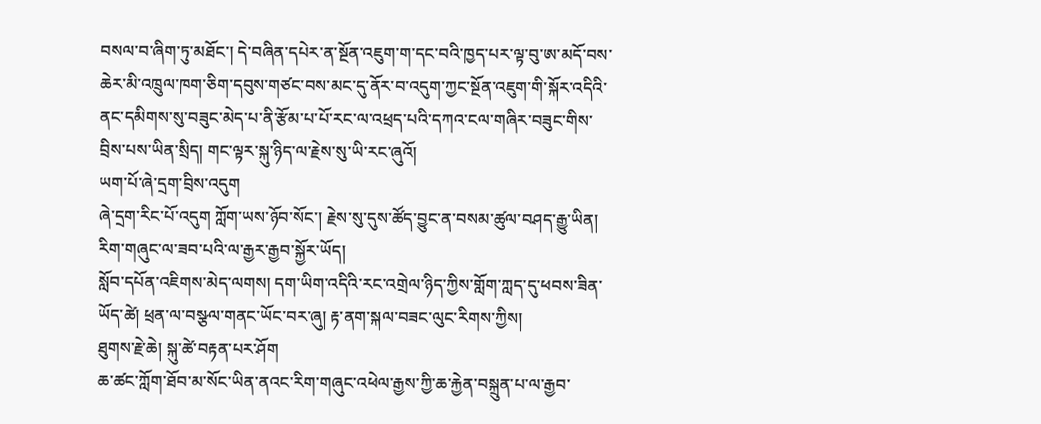བསལ་བ་ཞིག་ཏུ་མཐོང་། དེ་བཞིན་དཔེར་ན་སྔོན་འཇུག་ག་དང་བའི་ཁྱད་པར་ལྟ་བུ་ཨ་མདོ་བས་ཆེར་མི་འཁྲུལ་ཁག་ཅིག་དབུས་གཙང་བས་མང་དུ་ནོར་བ་འདུག་ཀྱང་སྔོན་འཇུག་གི་སྐོར་འདིའི་ནང་དམིགས་སུ་བཟུང་མེད་པ་ནི་རྩོམ་པ་པོ་རང་ལ་འཕྲད་པའི་དཀའ་ངལ་གཞིར་བཟུང་གིས་བྲིས་པས་ཡིན་སྲིད། གང་ལྟར་སྐུ་ཉིད་ལ་རྗེས་སུ་ཡི་རང་ཞུའོ།
ཡག་པོ་ཞེ་དྲག་བྲིས་འདུག
ཞེ་དྲག་རིང་པོ་འདུག ཀློག་ཡས་ཉོབ་སོང་། རྗེས་སུ་དུས་ཚོད་བྱུང་ན་བསམ་ཚུལ་བཤད་རྒྱུ་ཡིན། རིག་གཞུང་ལ་ཟབ་པའི་ལ་རྒྱར་རྒྱབ་སྐྱོར་ཡོད།
སློབ་དཔོན་འཇིགས་མེད་ལགས། དག་ཡིག་འདིའི་རང་འགྲེལ་ཉིད་ཀྱིས་གློག་ཀླད་དུ་ཕབས་ཟིན་ཡོད་ཚེ། ཕྲན་ལ་བསྩལ་གནང་ཡོང་བར་ཞུ། རྟ་ནག་སྐལ་བཟང་ལུང་རིགས་ཀྱིས།
ཐུགས་རྗེ་ཆེ། སྐུ་ཚེ་བརྟན་པར་ཤོག
ཆ་ཚང་ཀློག་ཐོབ་མ་སོང་ཡིན་ནའང་རིག་གཞུང་འཕེལ་རྒྱས་ཀྱི་ཆ་རྐྱེན་བསྐྲུན་པ་ལ་རྒྱབ་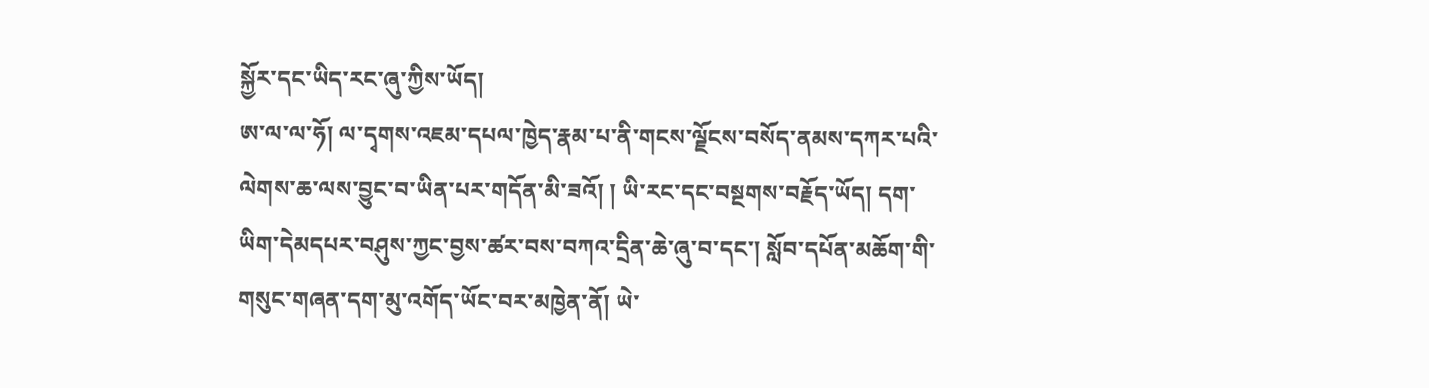སྐྱོར་དང་ཡིད་རང་ཞུ་ཀྱིས་ཡོད།
ཨ་ལ་ལ་ཧོ། ལ་དྭགས་འཇམ་དཔལ་ཁྱེད་རྣམ་པ་ནི་གངས་ལྗོངས་བསོད་ནམས་དཀར་པའི་ལེགས་ཆ་ལས་བྱུང་བ་ཡིན་པར་གདོན་མི་ཟའོ། ། ཡི་རང་དང་བསྔགས་བརྗོད་ཡོད། དག་ཡིག་དེམདཔར་བཤུས་ཀྱང་བྱས་ཚར་བས་བཀའ་དྲིན་ཆེ་ཞུ་བ་དང་། སློབ་དཔོན་མཆོག་གི་གསུང་གཞན་དག་མུ་འགོད་ཡོང་བར་མཁྱེན་ནོ། ཡེ་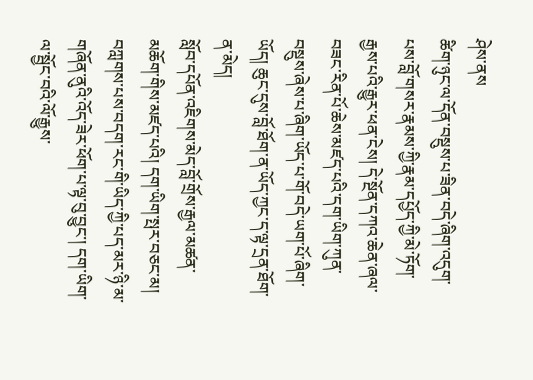ཤེས་ནས
ཚིག་ཉུང་ལ་དོན་བསྡུས་པ་ཟིན་བདེ་ཞིག་འདུག་པས་བློ་གསར་རྣམས་ཀྱི་རྣམ་དཔྱོད་ཀྱི་མེ་ཏོག་རྒྱས་པའི་རྒྱུར་ཕན་ངེས། དེ་སྔོན་དཀའ་ཆེན་ཞལ་བཟང་རིན་པོ་ཆེས་མཛད་པའི་དག་ཡིག་ཀུན་བསྡུས་ཞེས་པ་ཞིག་ཡོད་པ་གོ་བདེ་ཡག་པོ་ཞིག་ཡོད། ཆུང་དུས་བློ་ཐོག་ན་ཡོད་ཀྱང་ད་ལྟ་དྲན་ཐོག་ན་མེད།
སློབ་དཔོན་འཇིགས་མེད་བློ་གྲོས་རྒྱལ་མཚན་མཆོག་གིས་མཛད་པའི། དག་ཡིག་སྤར་བཅང་མ། བཀླགས་པས་བདག་རང་གི་ཡིད་ཀྱི་པད་མར་ཉི་མ་གཞོན་ནུའི་འོད་ཟེར་ཕོག་པ་ལྟ་བུ་བྱུང་། དག་ཡིག་ལ་སྦྱོང་བའི་ལོ་རྒྱུས་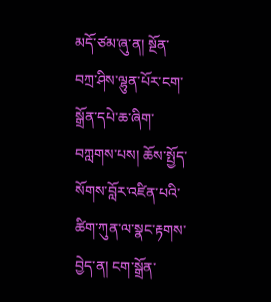མདོ་ཙམ་ཞུ་ན། སྔོན་བཀྲ་ཤིས་ལྷུན་པོར་ངག་སྒྲོན་དཔེ་ཆ་ཞིག་བཀླགས་པས། ཆོས་སྤྱོད་སོགས་བློར་འཛིན་པའི་ཚིག་ཀུན་ལ་སྣང་རྟགས་བྱེད་ན། ངག་སྒྲོན་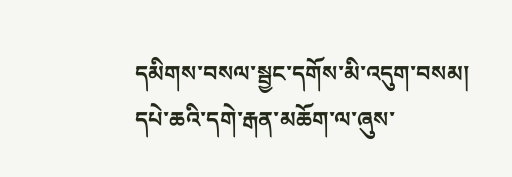དམིགས་བསལ་སྦྱང་དགོས་མི་འདུག་བསམ། དཔེ་ཆའི་དགེ་རྒན་མཆོག་ལ་ཞུས་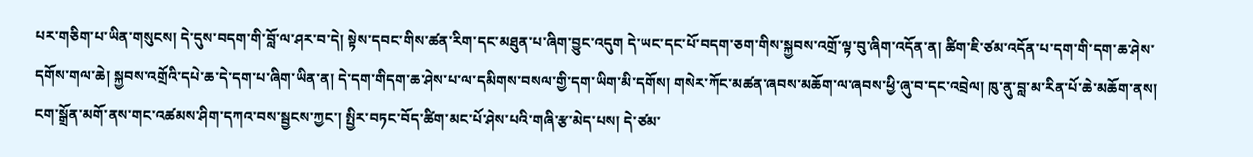པར་གཅིག་པ་ཡིན་གསུངས། དེ་དུས་བདག་གི་བློ་ལ་ཤར་བ་དེ། སྟེས་དབང་གིས་ཚན་རིག་དང་མཐུན་པ་ཞིག་བྱུང་འདུག དེ་ཡང་དང་པོ་བདག་ཅག་གིས་སྐྱབས་འགྲོ་ལྟ་བུ་ཞིག་འདོན་ན། ཚིག་ཇི་ཙམ་འདོན་པ་དག་གི་དག་ཆ་ཤེས་དགོས་གལ་ཆེ། སྐྱབས་འགྲོའི་དཔེ་ཆ་དེ་དག་པ་ཞིག་ཡིན་ན། དེ་དག་གིདག་ཆ་ཤེས་པ་ལ་དམིགས་བསལ་གྱི་དག་ཡིག་མི་དགོས། གསེར་ཀོང་མཚན་ཞབས་མཆོག་ལ་ཞབས་ཕྱི་ཞུ་བ་དང་འབྲེལ། ཁུ་ནུ་བླ་མ་རིན་པོ་ཆེ་མཆོག་ནས། ངག་སྒྲོན་མགོ་ནས་གང་འཚམས་ཤིག་དཀའ་བས་སྦྱངས་ཀྱང་། སྤྱིར་བཏང་བོད་ཚིག་མང་པོ་ཤེས་པའི་གཞི་རྩ་མེད་པས། དེ་ཙམ་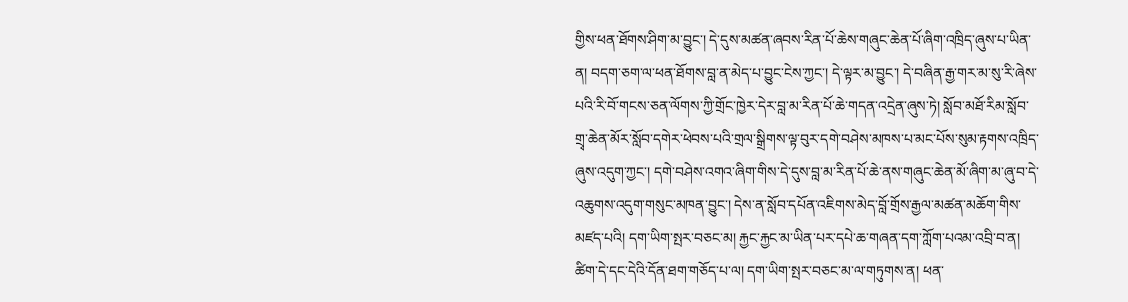གྱིས་ཕན་ཐོགས་ཤིག་མ་བྱུང་། དེ་དུས་མཚན་ཞབས་རིན་པོ་ཆེས་གཞུང་ཆེན་པོ་ཞིག་འཁྲིད་ཞུས་པ་ཡིན་ན། བདག་ཅག་ལ་ཕན་ཐོགས་བླ་ན་མེད་པ་བྱུང་ངེས་ཀྱང་། དེ་ལྟར་མ་བྱུང་། དེ་བཞིན་རྒྱ་གར་མ་སུ་རི་ཞེས་པའི་རི་བོ་གངས་ཅན་ལོགས་ཀྱི་གྲོང་ཁྱེར་དེར་བླ་མ་རིན་པོ་ཆེ་གདན་འདྲེན་ཞུས་ཏེ། སློབ་མཐོ་རིམ་སློབ་གྲྭ་ཆེན་མོར་སློབ་དགེར་ཕེབས་པའི་གྲལ་སྒྲིགས་ལྟ་བུར་དགེ་བཤེས་མཁས་པ་མང་པོས་སུམ་རྟགས་འཁྲིད་ཞུས་འདུག་ཀྱང་། དགེ་བཤེས་འགའ་ཞིག་གིས་དེ་དུས་བླ་མ་རིན་པོ་ཆེ་ནས་གཞུང་ཆེན་མོ་ཞིག་མ་ཞུ་བ་དེ་འཆུགས་འདུག་གསུང་མཁན་བྱུང་། དེས་ན་སློབ་དཔོན་འཇིགས་མེད་བློ་གྲོས་རྒྱལ་མཚན་མཆོག་གིས་མཛད་པའི། དག་ཡིག་སྤར་བཅང་མ། རྐྱང་རྐྱང་མ་ཡིན་པར་དཔེ་ཆ་གཞན་དག་ཀློག་པའམ་འབྲི་བ་ན། ཚིག་དེ་དང་དེའི་དོན་ཐག་གཅོད་པ་ལ། དག་ཡིག་སྤར་བཅང་མ་ལ་གཏུགས་ན། ཕན་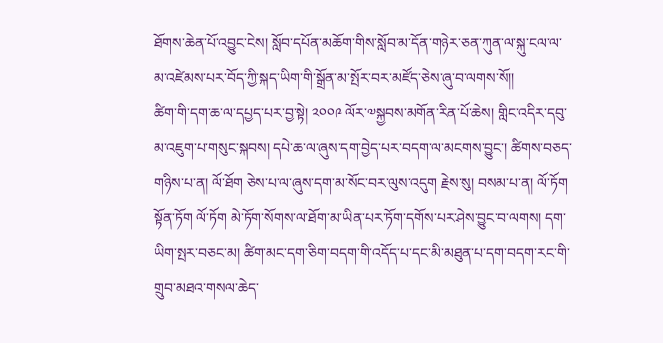ཐོགས་ཆེན་པོ་འབྱུང་ངེས། སློབ་དཔོན་མཆོག་གིས་སློབ་མ་དོན་གཉེར་ཅན་ཀུན་ལ་སྐུ་ངལ་ལ་མ་འཛེམས་པར་བོད་ཀྱི་སྐད་ཡིག་གི་སྒྲོན་མ་སྤོར་བར་མཛོད་ཅེས་ཞུ་བ་ལགས་སོ།།
ཚིག་གི་དག་ཆ་ལ་དཔྱད་པར་བྱ་སྟེ། ༢༠༠༩ ལོར་༧སྐྱབས་མགོན་རིན་པོ་ཆེས། གླིང་འདིར་དབུ་མ་འཇུག་པ་གསུང་སྐབས། དཔེ་ཆ་ལ་ཞུས་དག་བྱེད་པར་བདག་ལ་མངགས་བྱུང་། ཚིགས་བཅད་གཉིས་པ་ན། ལོ་ཐོག ཅེས་པ་ལ་ཞུས་དག་མ་སོང་བར་ལུས་འདུག རྗེས་སུ། བསམ་པ་ན། ལོ་ཏོག སྟོན་ཏོག ལོ་ཏོག མེ་ཏོག་སོགས་ལ་ཐོག་མ་ཡིན་པར་ཏོག་དགོས་པར་ཤེས་བྱུང་བ་ལགས། དག་ཡིག་སྤར་བཅང་མ། ཚིག་མང་དག་ཅིག་བདག་གི་འདོད་པ་དང་མི་མཐུན་པ་དག་བདག་རང་གི་གྲུབ་མཐའ་གསལ་ཆེད་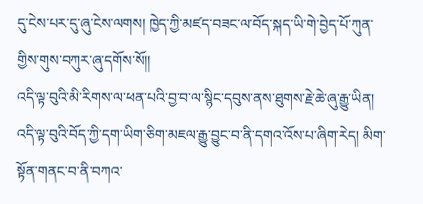དུ་ངེས་པར་དུ་ཞུ་ངེས་ལགས། ཁྱེད་ཀྱི་མཛད་བཟང་ལ་བོད་སྐད་ཡི་གེ་བྱེད་པོ་ཀུན་གྱིས་གུས་བཀུར་ཞུ་དགོས་སོ།།
འདི་ལྟ་བུའི་མི་རིགས་ལ་ཕན་པའི་བྱ་བ་ལ་སྙིང་དབུས་ནས་ཐུགས་རྗེ་ཆེ་ཞུ་རྒྱུ་ཡིན།
འདི་ལྟ་བུའི་བོད་ཀྱི་དག་ཡིག་ཅིག་མཇལ་རྒྱུ་བྱུང་བ་ནི་དགའ་འོས་པ་ཞིག་རེད། མིག་སྟོན་གནང་བ་ནི་བཀའ་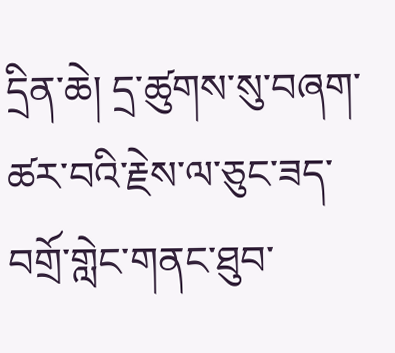དྲིན་ཆེ། དྲ་ཚུགས་སུ་བཞག་ཚར་བའི་རྗེས་ལ་ཅུང་ཟད་བགྲོ་གླེང་གནང་ཐུབ་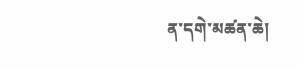ན་དགེ་མཚན་ཆེ།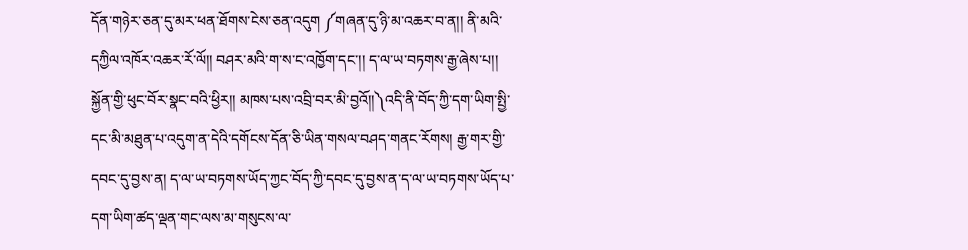དོན་གཉེར་ཅན་དུ་མར་ཕན་ཐོགས་ངེས་ཅན་འདུག ༼གཞན་དུ་ཉི་མ་འཆར་བ་ན།། ནི་མའི་དཀྱིལ་འཁོར་འཆར་རོ་ལོ།། བཤར་མའི་ག་ས་ང་འཁྱོག་དང་།། ད་ལ་ཡ་བཏགས་རྒྱ་ཞེས་པ།། སྐྱོན་གྱི་ཕུང་བོར་སྣང་བའི་ཕྱིར།། མཁས་པས་འབྲི་བར་མི་བྱའོ།།༽འདི་ནི་བོད་ཀྱི་དག་ཡིག་སྤྱི་དང་མི་མཐུན་པ་འདུག་ན་དེའི་དགོངས་དོན་ཅི་ཡིན་གསལ་བཤད་གནང་རོགས། རྒྱ་གར་གྱི་དབང་དུ་བྱས་ན། ད་ལ་ཡ་བཏགས་ཡོད་ཀྱང་བོད་ཀྱི་དབང་དུ་བྱས་ན་ད་ལ་ཡ་བཏགས་ཡོད་པ་དག་ཡིག་ཚད་ལྡན་གང་ལས་མ་གསུངས་ལ་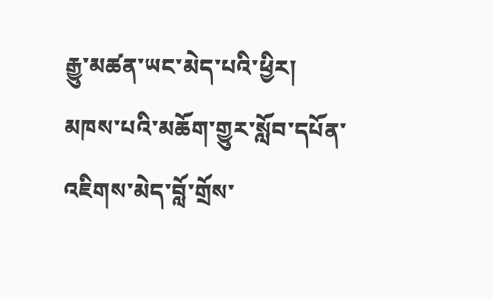རྒྱུ་མཚན་ཡང་མེད་པའི་ཕྱིར།
མཁས་པའི་མཆོག་གྱུར་སློབ་དཔོན་འཇིགས་མེད་བློ་གྲོས་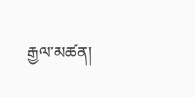རྒྱལ་མཚན།